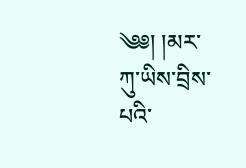༄༅། །མར་ཀུ་ཡིས་བྲིས་པའི་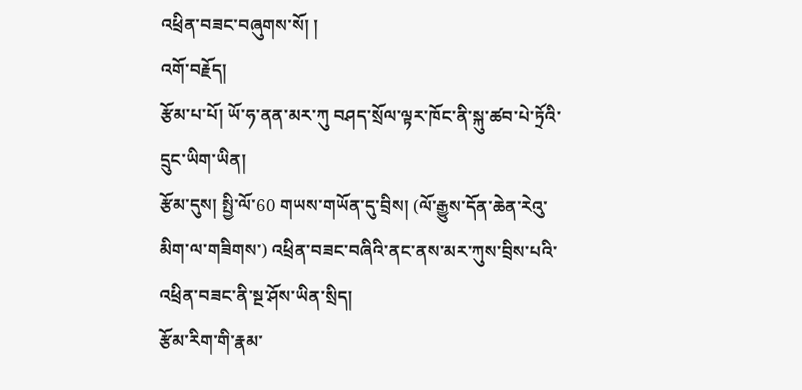འཕྲིན་བཟང་བཞུགས་སོ། །
འགོ་བརྗོད།
རྩོམ་པ་པོ། ཡོ་ཧ་ནན་མར་ཀུ བཤད་སྲོལ་ལྟར་ཁོང་ནི་སྐུ་ཚབ་པེ་ཏྲོའི་དྲུང་ཡིག་ཡིན།
རྩོམ་དུས། སྤྱི་ལོ་60 གཡས་གཡོན་དུ་བྲིས། (ལོ་རྒྱུས་དོན་ཆེན་རེའུ་མིག་ལ་གཟིགས་) འཕྲིན་བཟང་བཞིའི་ནང་ནས་མར་ཀུས་བྲིས་པའི་འཕྲིན་བཟང་ནི་སྔ་ཤོས་ཡིན་སྲིད།
རྩོམ་རིག་གི་རྣམ་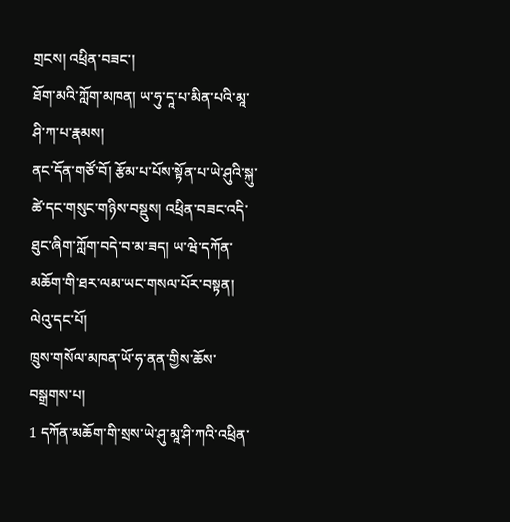གྲངས། འཕྲིན་བཟང་།
ཐོག་མའི་ཀློག་མཁན། ཡ་ཧུ་དཱ་པ་མིན་པའི་མཱ་ཤི་ཀ་པ་རྣམས།
ནང་དོན་གཙོ་བོ། རྩོམ་པ་པོས་སྟོན་པ་ཡེ་ཤུའི་སྐུ་ཚེ་དང་གསུང་གཉིས་བསྡུས། འཕྲིན་བཟང་འདི་ཐུང་ཞིག་ཀློག་བདེ་བ་མ་ཟད། ཡ་ཝེ་དཀོན་མཆོག་གི་ཐར་ལམ་ཡང་གསལ་པོར་བསྟན།
ལེའུ་དང་པོ།
ཁྲུས་གསོལ་མཁན་ཡོ་ཧ་ནན་གྱིས་ཆོས་བསྒྲགས་པ།
1 དཀོན་མཆོག་གི་སྲས་ཡེ་ཤུ་མཱ་ཤི་ཀའི་འཕྲིན་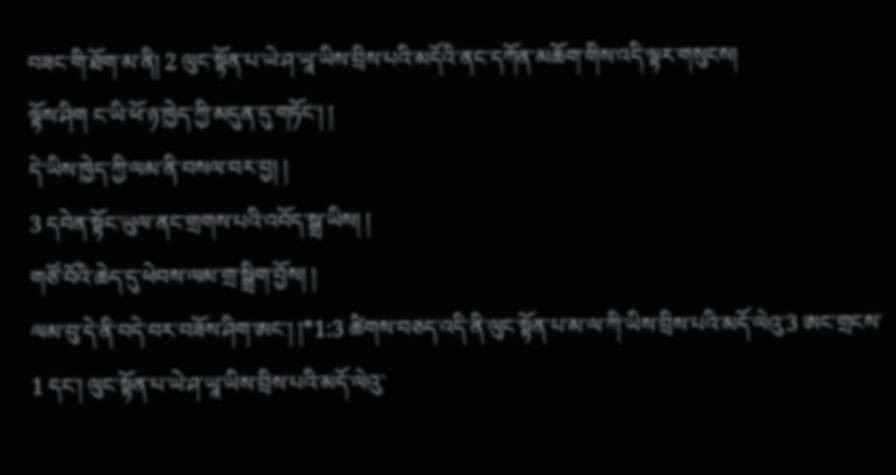བཟང་གི་ཐོག་མ་ནི། 2 ལུང་སྟོན་པ་ཡེ་ཤ་ཡཱ་ཡིས་བྲིས་པའི་མདོའི་ནང་དཀོན་མཆོག་གིས་འདི་ལྟར་གསུངས།
ལྟོས་ཤིག ང་ཡི་ཕོ་ཉ་ཁྱེད་ཀྱི་མདུན་དུ་གཏོང་། །
དེ་ཡིས་ཁྱེད་ཀྱི་ལམ་ནི་བསལ་བར་བྱ། །
3 དབེན་སྟོང་ཡུལ་ནང་གྲགས་པའི་འབོད་སྒྲ་ཡིས། །
གཙོ་བོའི་ཆེད་དུ་ཕེབས་ལམ་གྲ་སྒྲིག་བྱོས། །
ལམ་བུ་དེ་ནི་བདེ་བར་བཟོས་ཤིག་ཨང་། །*1:3 ཚིགས་བཅད་འདི་ནི་ལུང་སྟོན་པ་མ་ལ་ཀི་ཡིས་བྲིས་པའི་མདོ་ལེའུ་3 ཨང་གྲངས་1 དང་། ལུང་སྟོན་པ་ཡེ་ཤ་ཡཱ་ཡིས་བྲིས་པའི་མདོ་ལེའུ་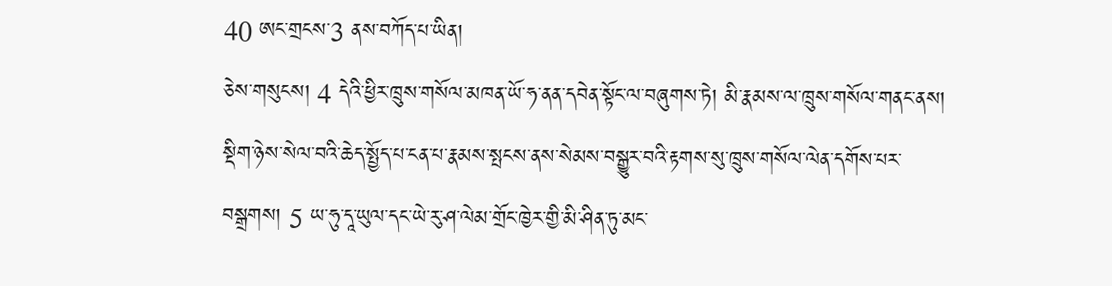40 ཨང་གྲངས་3 ནས་བཀོད་པ་ཡིན།
ཅེས་གསུངས། 4 དེའི་ཕྱིར་ཁྲུས་གསོལ་མཁན་ཡོ་ཧ་ནན་དབེན་སྟོང་ལ་བཞུགས་ཏེ། མི་རྣམས་ལ་ཁྲུས་གསོལ་གནང་ནས། སྡིག་ཉེས་སེལ་བའི་ཆེད་སྤྱོད་པ་ངན་པ་རྣམས་སྤངས་ནས་སེམས་བསྒྱུར་བའི་རྟགས་སུ་ཁྲུས་གསོལ་ལེན་དགོས་པར་བསྒྲགས། 5 ཡ་ཧུ་དཱ་ཡུལ་དང་ཡེ་རུ་ཤ་ལེམ་གྲོང་ཁྱེར་གྱི་མི་ཤིན་ཏུ་མང་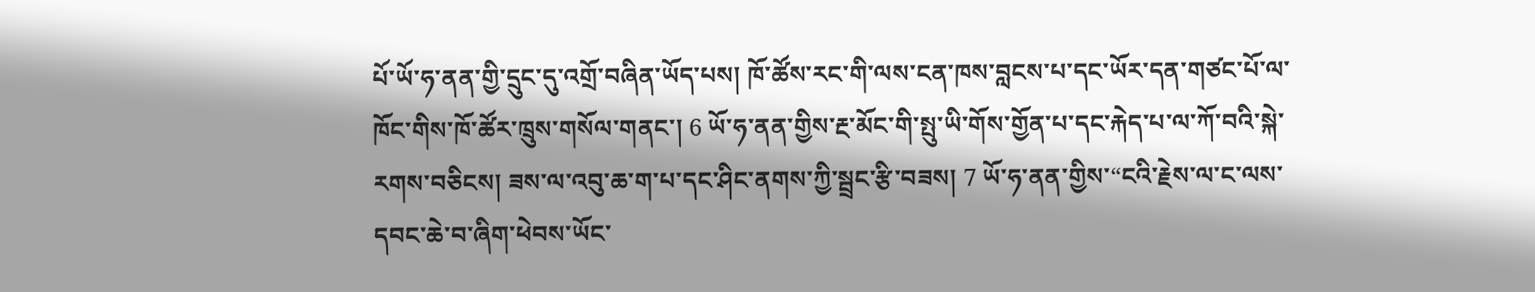པོ་ཡོ་ཧ་ནན་གྱི་དྲུང་དུ་འགྲོ་བཞིན་ཡོད་པས། ཁོ་ཚོས་རང་གི་ལས་ངན་ཁས་བླངས་པ་དང་ཡོར་དན་གཙང་པོ་ལ་ཁོང་གིས་ཁོ་ཚོར་ཁྲུས་གསོལ་གནང་། 6 ཡོ་ཧ་ནན་གྱིས་རྔ་མོང་གི་སྤུ་ཡི་གོས་གྱོན་པ་དང་རྐེད་པ་ལ་ཀོ་བའི་སྐེ་རགས་བཅིངས། ཟས་ལ་འབུ་ཆ་ག་པ་དང་ཤིང་ནགས་ཀྱི་སྦྲང་རྩི་བཟས། 7 ཡོ་ཧ་ནན་གྱིས་“ངའི་རྗེས་ལ་ང་ལས་དབང་ཆེ་བ་ཞིག་ཕེབས་ཡོང་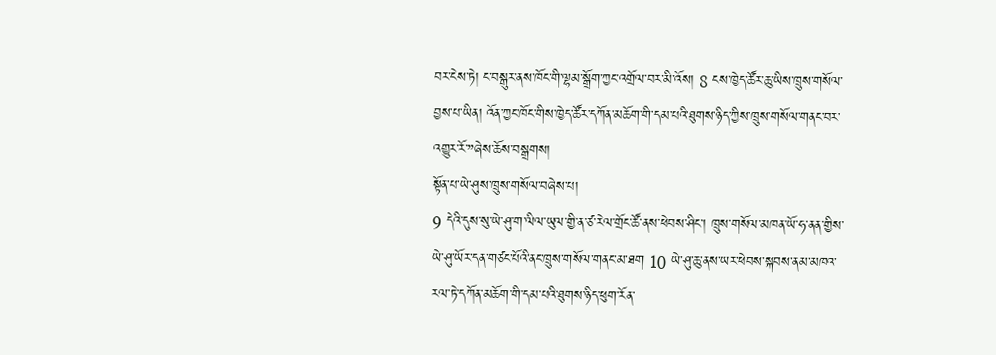བར་ངེས་ཏེ། ང་བསྒུར་ནས་ཁོང་གི་ལྷམ་སྒྲོག་ཀྱང་འགྲོལ་བར་མི་འོས། 8 ངས་ཁྱེད་ཚོར་ཆུ་ཡིས་ཁྲུས་གསོལ་བྱས་པ་ཡིན། འོན་ཀྱང་ཁོང་གིས་ཁྱེད་ཚོར་དཀོན་མཆོག་གི་དམ་པའི་ཐུགས་ཉིད་ཀྱིས་ཁྲུས་གསོལ་གནང་བར་འགྱུར་རོ་”ཞེས་ཆོས་བསྒྲགས།
སྟོན་པ་ཡེ་ཤུས་ཁྲུས་གསོལ་བཞེས་པ།
9 དེའི་དུས་སུ་ཡེ་ཤུ་ག་ལིལ་ཡུལ་གྱི་ན་ཙ་རེལ་གྲོང་ཚོ་ནས་ཕེབས་ཤིང་། ཁྲུས་གསོལ་མཁན་ཡོ་ཧ་ནན་གྱིས་ཡེ་ཤུ་ཡོར་དན་གཙང་པོའི་ནང་ཁྲུས་གསོལ་གནང་མ་ཐག 10 ཡེ་ཤུ་ཆུ་ནས་ཡར་ཕེབས་སྐབས་ནམ་མཁའ་རལ་ཏེ་དཀོན་མཆོག་གི་དམ་པའི་ཐུགས་ཉིད་ཕུག་རོན་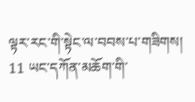ལྟར་རང་གི་སྟེང་ལ་བབས་པ་གཟིགས། 11 ཡང་དཀོན་མཆོག་གི་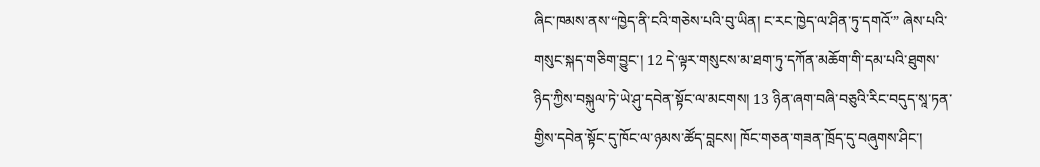ཞིང་ཁམས་ནས་“ཁྱེད་ནི་ངའི་གཅེས་པའི་བུ་ཡིན། ང་རང་ཁྱེད་ལ་ཤིན་ཏུ་དགའོ་” ཞེས་པའི་གསུང་སྐད་གཅིག་བྱུང་། 12 དེ་ལྟར་གསུངས་མ་ཐག་ཏུ་དཀོན་མཆོག་གི་དམ་པའི་ཐུགས་ཉིད་ཀྱིས་བསྐུལ་ཏེ་ཡེ་ཤུ་དབེན་སྟོང་ལ་མངགས། 13 ཉིན་ཞག་བཞི་བཅུའི་རིང་བདུད་སཱ་ཏན་གྱིས་དབེན་སྟོང་དུ་ཁོང་ལ་ཉམས་ཚོད་བླངས། ཁོང་གཅན་གཟན་ཁྲོད་དུ་བཞུགས་ཤིང་།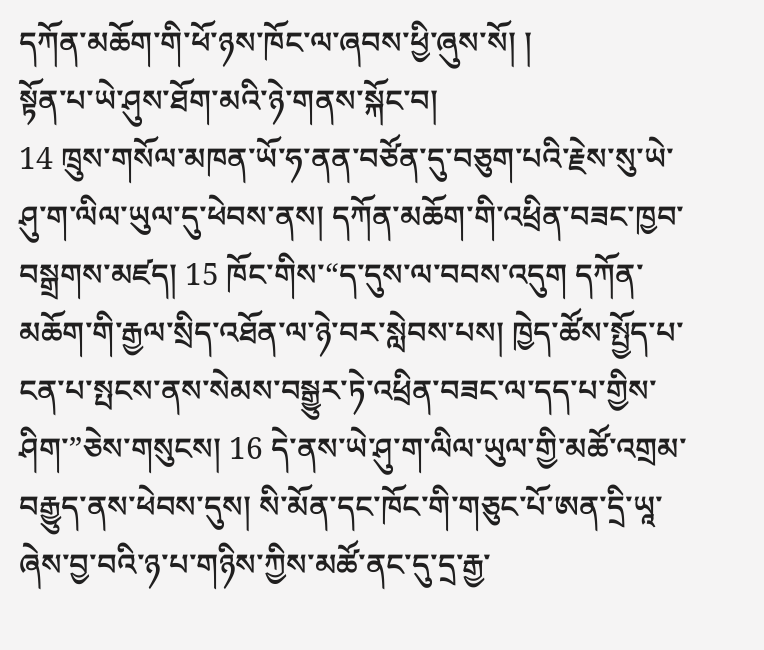དཀོན་མཆོག་གི་ཕོ་ཉས་ཁོང་ལ་ཞབས་ཕྱི་ཞུས་སོ། །
སྟོན་པ་ཡེ་ཤུས་ཐོག་མའི་ཉེ་གནས་སྐོང་བ།
14 ཁྲུས་གསོལ་མཁན་ཡོ་ཧ་ནན་བཙོན་དུ་བཅུག་པའི་རྗེས་སུ་ཡེ་ཤུ་ག་ལིལ་ཡུལ་དུ་ཕེབས་ནས། དཀོན་མཆོག་གི་འཕྲིན་བཟང་ཁྱབ་བསྒྲགས་མཛད། 15 ཁོང་གིས་“ད་དུས་ལ་བབས་འདུག དཀོན་མཆོག་གི་རྒྱལ་སྲིད་འཐོན་ལ་ཉེ་བར་སླེབས་པས། ཁྱེད་ཚོས་སྤྱོད་པ་ངན་པ་སྤངས་ནས་སེམས་བསྒྱུར་ཏེ་འཕྲིན་བཟང་ལ་དད་པ་གྱིས་ཤིག་”ཅེས་གསུངས། 16 དེ་ནས་ཡེ་ཤུ་ག་ལིལ་ཡུལ་གྱི་མཚོ་འགྲམ་བརྒྱུད་ནས་ཕེབས་དུས། སི་མོན་དང་ཁོང་གི་གཅུང་པོ་ཨན་དྲི་ཡཱ་ཞེས་བྱ་བའི་ཉ་པ་གཉིས་ཀྱིས་མཚོ་ནང་དུ་དྲ་རྒྱ་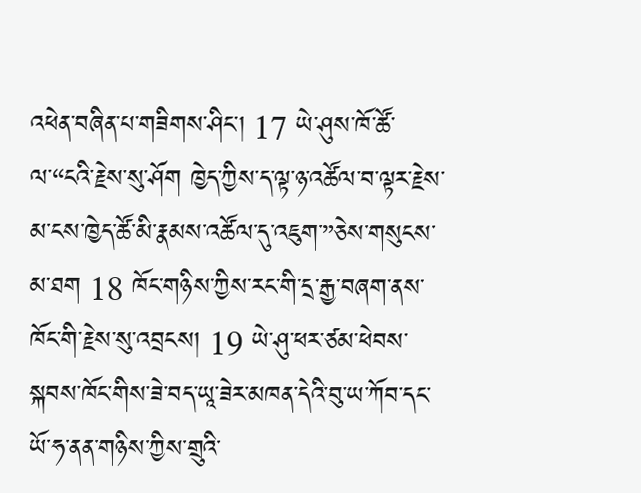འཕེན་བཞིན་པ་གཟིགས་ཤིང་། 17 ཡེ་ཤུས་ཁོ་ཚོ་ལ་“ངའི་རྗེས་སུ་ཤོག ཁྱེད་ཀྱིས་ད་ལྟ་ཉ་འཚོལ་བ་ལྟར་རྗེས་མ་ངས་ཁྱེད་ཚོ་མི་རྣམས་འཚོལ་དུ་འཇུག་”ཅེས་གསུངས་མ་ཐག 18 ཁོང་གཉིས་ཀྱིས་རང་གི་དྲ་རྒྱ་བཞག་ནས་ཁོང་གི་རྗེས་སུ་འབྲངས། 19 ཡེ་ཤུ་ཕར་ཙམ་ཕེབས་སྐབས་ཁོང་གིས་ཟེ་བད་ཡཱ་ཟེར་མཁན་དེའི་བུ་ཡ་ཀོབ་དང་ཡོ་ཧ་ནན་གཉིས་ཀྱིས་གྲུའི་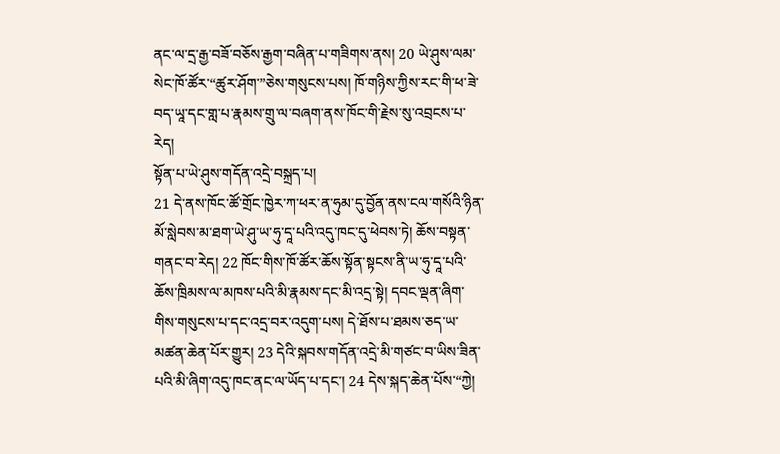ནང་ལ་དྲ་རྒྱ་བཟོ་བཅོས་རྒྱག་བཞིན་པ་གཟིགས་ནས། 20 ཡེ་ཤུས་ལམ་སེང་ཁོ་ཚོར་“ཚུར་ཤོག་”ཅེས་གསུངས་པས། ཁོ་གཉིས་ཀྱིས་རང་གི་ཕ་ཟེ་བད་ཡཱ་དང་གླ་པ་རྣམས་གྲུ་ལ་བཞག་ནས་ཁོང་གི་རྗེས་སུ་འབྲངས་པ་རེད།
སྟོན་པ་ཡེ་ཤུས་གདོན་འདྲེ་བསྐྲད་པ།
21 དེ་ནས་ཁོང་ཚོ་གྲོང་ཁྱེར་ཀ་ཕར་ན་ཧུམ་དུ་བྱོན་ནས་ངལ་གསོའི་ཉིན་མོ་སླེབས་མ་ཐག་ཡེ་ཤུ་ཡ་ཧུ་དཱ་པའི་འདུ་ཁང་དུ་ཕེབས་ཏེ། ཆོས་བསྟན་གནང་བ་རེད། 22 ཁོང་གིས་ཁོ་ཚོར་ཆོས་སྟོན་སྟངས་ནི་ཡ་ཧུ་དཱ་པའི་ཆོས་ཁྲིམས་ལ་མཁས་པའི་མི་རྣམས་དང་མི་འདྲ་སྟེ། དབང་ལྡན་ཞིག་གིས་གསུངས་པ་དང་འདྲ་བར་འདུག་པས། དེ་ཐོས་པ་ཐམས་ཅད་ཡ་མཚན་ཆེན་པོར་གྱུར། 23 དེའི་སྐབས་གདོན་འདྲེ་མི་གཙང་བ་ཡིས་ཟིན་པའི་མི་ཞིག་འདུ་ཁང་ནང་ལ་ཡོད་པ་དང་། 24 དེས་སྐད་ཆེན་པོས་“ཀྱེ།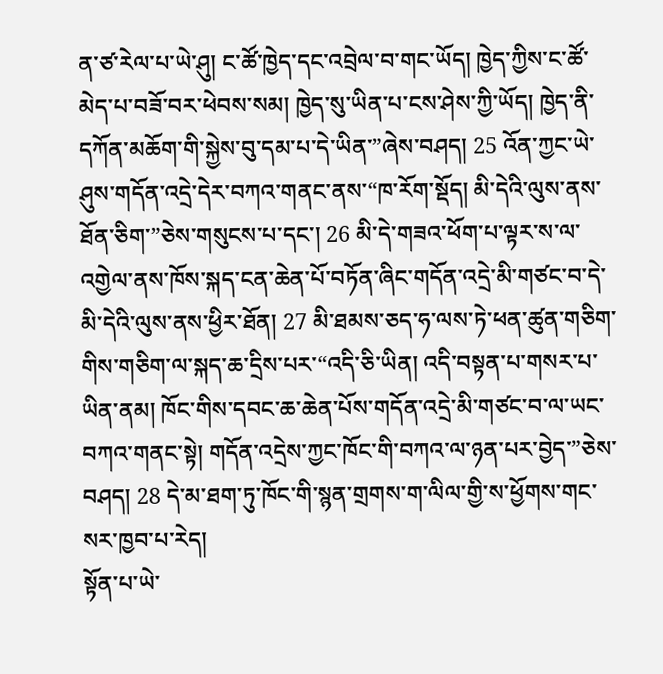ན་ཙ་རེལ་པ་ཡེ་ཤུ། ང་ཚོ་ཁྱེད་དང་འབྲེལ་བ་གང་ཡོད། ཁྱེད་ཀྱིས་ང་ཚོ་མེད་པ་བཟོ་བར་ཕེབས་སམ། ཁྱེད་སུ་ཡིན་པ་ངས་ཤེས་ཀྱི་ཡོད། ཁྱེད་ནི་དཀོན་མཆོག་གི་སྐྱེས་བུ་དམ་པ་དེ་ཡིན་”ཞེས་བཤད། 25 འོན་ཀྱང་ཡེ་ཤུས་གདོན་འདྲེ་དེར་བཀའ་གནང་ནས་“ཁ་རོག་སྡོད། མི་དེའི་ལུས་ནས་ཐོན་ཅིག་”ཅེས་གསུངས་པ་དང་། 26 མི་དེ་གཟའ་ཕོག་པ་ལྟར་ས་ལ་འགྱེལ་ནས་ཁོས་སྐད་ངན་ཆེན་པོ་བཏོན་ཞིང་གདོན་འདྲེ་མི་གཙང་བ་དེ་མི་དེའི་ལུས་ནས་ཕྱིར་ཐོན། 27 མི་ཐམས་ཅད་ཧ་ལས་ཏེ་ཕན་ཚུན་གཅིག་གིས་གཅིག་ལ་སྐད་ཆ་དྲིས་པར་“འདི་ཅི་ཡིན། འདི་བསྟན་པ་གསར་པ་ཡིན་ནམ། ཁོང་གིས་དབང་ཆ་ཆེན་པོས་གདོན་འདྲེ་མི་གཙང་བ་ལ་ཡང་བཀའ་གནང་སྟེ། གདོན་འདྲེས་ཀྱང་ཁོང་གི་བཀའ་ལ་ཉན་པར་བྱེད་”ཅེས་བཤད། 28 དེ་མ་ཐག་ཏུ་ཁོང་གི་སྙན་གྲགས་ག་ལིལ་གྱི་ས་ཕྱོགས་གང་སར་ཁྱབ་པ་རེད།
སྟོན་པ་ཡེ་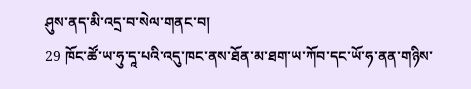ཤུས་ནད་མི་འདྲ་བ་སེལ་གནང་བ།
29 ཁོང་ཚོ་ཡ་ཧུ་དཱ་པའི་འདུ་ཁང་ནས་ཐོན་མ་ཐག་ཡ་ཀོབ་དང་ཡོ་ཧ་ནན་གཉིས་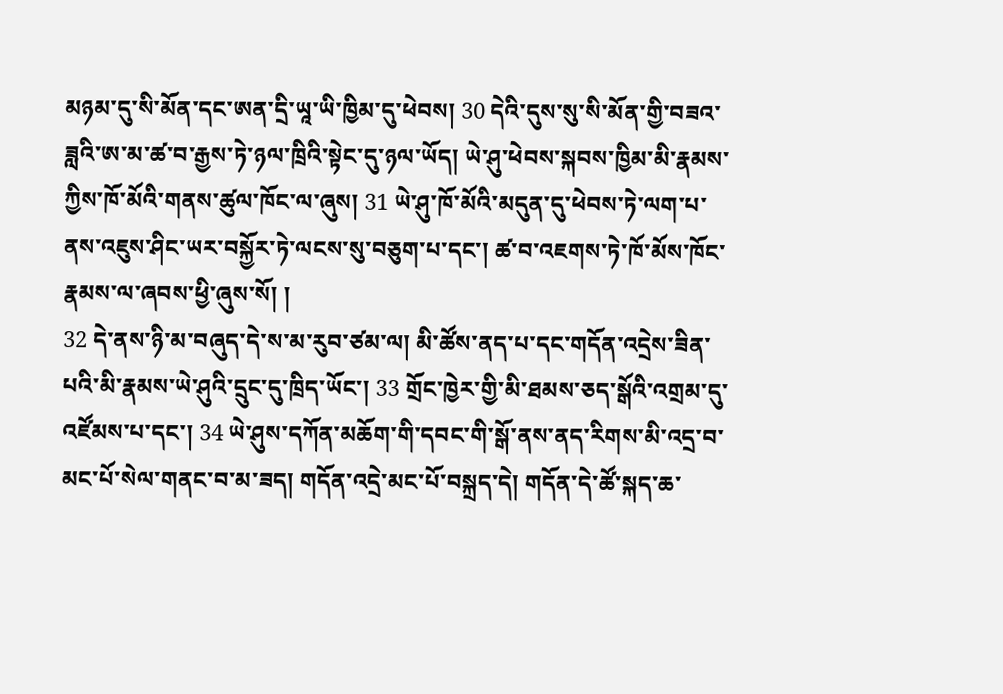མཉམ་དུ་སི་མོན་དང་ཨན་དྲི་ཡཱ་ཡི་ཁྱིམ་དུ་ཕེབས། 30 དེའི་དུས་སུ་སི་མོན་གྱི་བཟའ་ཟླའི་ཨ་མ་ཚ་བ་རྒྱས་ཏེ་ཉལ་ཁྲིའི་སྟེང་དུ་ཉལ་ཡོད། ཡེ་ཤུ་ཕེབས་སྐབས་ཁྱིམ་མི་རྣམས་ཀྱིས་ཁོ་མོའི་གནས་ཚུལ་ཁོང་ལ་ཞུས། 31 ཡེ་ཤུ་ཁོ་མོའི་མདུན་དུ་ཕེབས་ཏེ་ལག་པ་ནས་འཇུས་ཤིང་ཡར་བསྐྱོར་ཏེ་ལངས་སུ་བཅུག་པ་དང་། ཚ་བ་འཇགས་ཏེ་ཁོ་མོས་ཁོང་རྣམས་ལ་ཞབས་ཕྱི་ཞུས་སོ། །
32 དེ་ནས་ཉི་མ་བཞུད་དེ་ས་མ་རུབ་ཙམ་ལ། མི་ཚོས་ནད་པ་དང་གདོན་འདྲེས་ཟིན་པའི་མི་རྣམས་ཡེ་ཤུའི་དྲུང་དུ་ཁྲིད་ཡོང་། 33 གྲོང་ཁྱེར་གྱི་མི་ཐམས་ཅད་སྒོའི་འགྲམ་དུ་འཛོམས་པ་དང་། 34 ཡེ་ཤུས་དཀོན་མཆོག་གི་དབང་གི་སྒོ་ནས་ནད་རིགས་མི་འདྲ་བ་མང་པོ་སེལ་གནང་བ་མ་ཟད། གདོན་འདྲེ་མང་པོ་བསྐྲད་དེ། གདོན་དེ་ཚོ་སྐད་ཆ་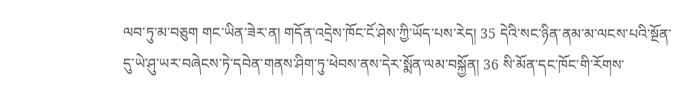ལབ་ཏུ་མ་བཅུག གང་ཡིན་ཟེར་ན། གདོན་འདྲེས་ཁོང་ངོ་ཤེས་ཀྱི་ཡོད་པས་རེད། 35 དེའི་སང་ཉིན་ནམ་མ་ལངས་པའི་སྔོན་དུ་ཡེ་ཤུ་ཡར་བཞེངས་ཏེ་དབེན་གནས་ཤིག་ཏུ་ཕེབས་ནས་དེར་སྨོན་ལམ་བསྐྱོན། 36 སི་མོན་དང་ཁོང་གི་རོགས་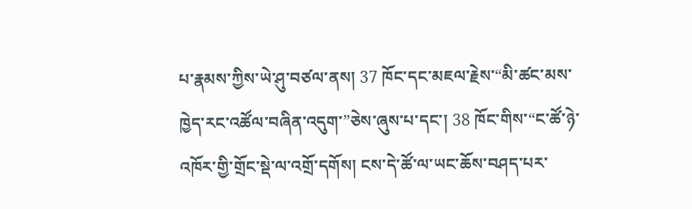པ་རྣམས་ཀྱིས་ཡེ་ཤུ་བཙལ་ནས། 37 ཁོང་དང་མཇལ་རྗེས་“མི་ཚང་མས་ཁྱེད་རང་འཚོལ་བཞིན་འདུག་”ཅེས་ཞུས་པ་དང་། 38 ཁོང་གིས་“ང་ཚོ་ཉེ་འཁོར་གྱི་གྲོང་སྡེ་ལ་འགྲོ་དགོས། ངས་དེ་ཚོ་ལ་ཡང་ཆོས་བཤད་པར་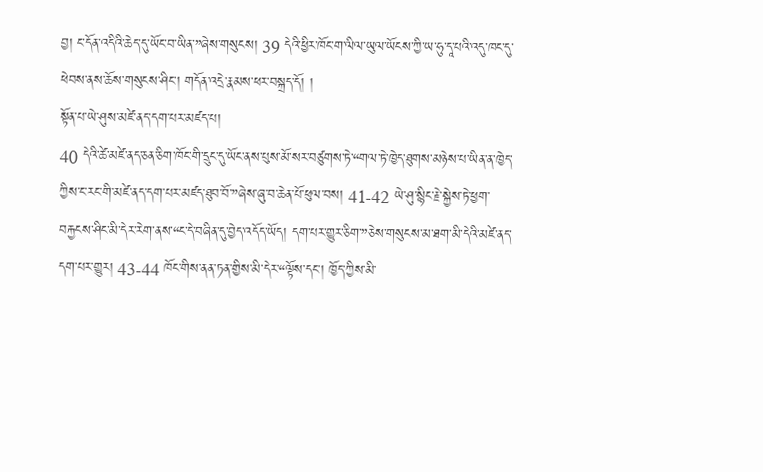བྱ། ང་དོན་འདིའི་ཆེད་དུ་ཡོང་བ་ཡིན་”ཞེས་གསུངས། 39 དེའི་ཕྱིར་ཁོང་ག་ལིལ་ཡུལ་ཡོངས་ཀྱི་ཡ་ཧུ་དཱ་པའི་འདུ་ཁང་དུ་ཕེབས་ནས་ཆོས་གསུངས་ཤིང་། གདོན་འདྲེ་རྣམས་ཕར་བསྐྲད་དོ། །
སྟོན་པ་ཡེ་ཤུས་མཛེ་ནད་དག་པར་མཛད་པ།
40 དེའི་ཚེ་མཛེ་ནད་ཅན་ཅིག་ཁོང་གི་དྲུང་དུ་ཡོང་ནས་པུས་མོ་སར་བཙུགས་ཏེ་“གལ་ཏེ་ཁྱེད་ཐུགས་མཉེས་པ་ཡིན་ན་ཁྱེད་ཀྱིས་ང་རང་གི་མཛེ་ནད་དག་པར་མཛད་ཐུབ་བོ་”ཞེས་ཞུ་བ་ཆེན་པོ་ཕུལ་བས། 41-42 ཡེ་ཤུ་སྙིང་རྗེ་སྐྱེས་ཏེ་ཕྱག་བརྐྱངས་ཤིང་མི་དེར་རེག་ནས་“ང་དེ་བཞིན་དུ་བྱེད་འདོད་ཡོད། དག་པར་གྱུར་ཅིག་”ཅེས་གསུངས་མ་ཐག་མི་དེའི་མཛེ་ནད་དག་པར་གྱུར། 43-44 ཁོང་གིས་ནན་ཏན་གྱིས་མི་དེར་“ལྟོས་དང་། ཁྱོད་ཀྱིས་མི་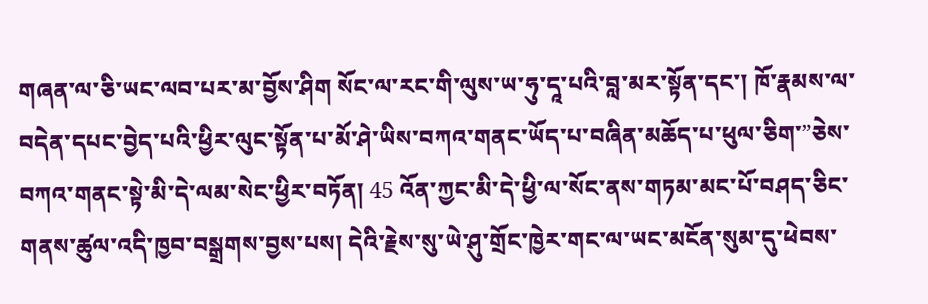གཞན་ལ་ཅི་ཡང་ལབ་པར་མ་བྱོས་ཤིག སོང་ལ་རང་གི་ལུས་ཡ་ཧུ་དཱ་པའི་བླ་མར་སྟོན་དང་། ཁོ་རྣམས་ལ་བདེན་དཔང་བྱེད་པའི་ཕྱིར་ལུང་སྟོན་པ་མོ་ཤེ་ཡིས་བཀའ་གནང་ཡོད་པ་བཞིན་མཆོད་པ་ཕུལ་ཅིག་”ཅེས་བཀའ་གནང་སྟེ་མི་དེ་ལམ་སེང་ཕྱིར་བཏོན། 45 འོན་ཀྱང་མི་དེ་ཕྱི་ལ་སོང་ནས་གཏམ་མང་པོ་བཤད་ཅིང་གནས་ཚུལ་འདི་ཁྱབ་བསྒྲགས་བྱས་པས། དེའི་རྗེས་སུ་ཡེ་ཤུ་གྲོང་ཁྱེར་གང་ལ་ཡང་མངོན་སུམ་དུ་ཕེབས་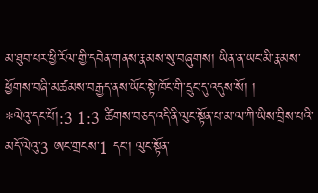མ་ཐུབ་པར་ཕྱི་རོལ་གྱི་དབེན་གནས་རྣམས་སུ་བཞུགས། ཡིན་ན་ཡང་མི་རྣམས་ཕྱོགས་བཞི་མཚམས་བརྒྱད་ནས་ཡོང་སྟེ་ཁོང་གི་དྲུང་དུ་འདུས་སོ། །
*ལེའུ་དང་པོ།:3 1:3 ཚིགས་བཅད་འདི་ནི་ལུང་སྟོན་པ་མ་ལ་ཀི་ཡིས་བྲིས་པའི་མདོ་ལེའུ་3 ཨང་གྲངས་1 དང་། ལུང་སྟོན་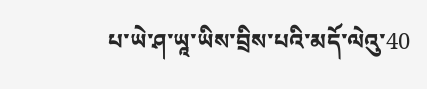པ་ཡེ་ཤ་ཡཱ་ཡིས་བྲིས་པའི་མདོ་ལེའུ་40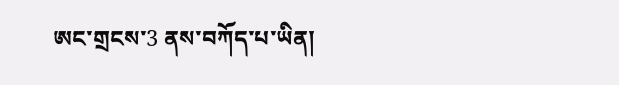ཨང་གྲངས་3 ནས་བཀོད་པ་ཡིན།